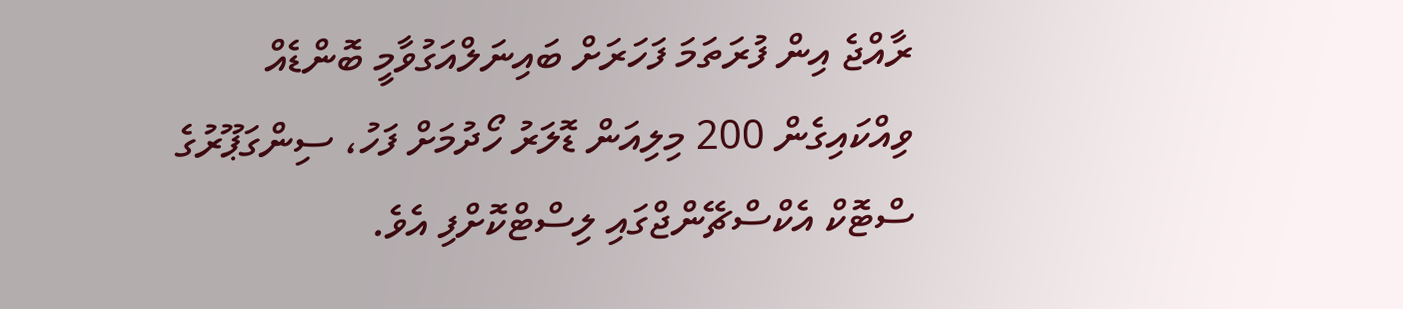ރާއްޖެ އިން ފުރަތަމަ ފަހަރަށް ބައިނަލްއަގުވާމީ ބޮންޑެއް ވިއްކައިގެން 200 މިލިއަން ޑޮލަރު ހޯދުމަށް ފަހު، ސިންގަޕޫރުގެ ސްޓޮކް އެކްސްޗޭންޖްގައި ލިސްޓްކޮށްފި އެވެ.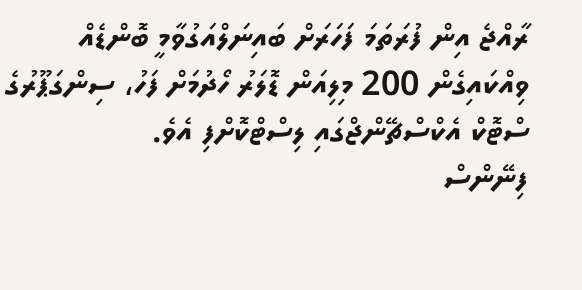ރާއްޖެ އިން ފުރަތަމަ ފަހަރަށް ބައިނަލްއަގުވާމީ ބޮންޑެއް ވިއްކައިގެން 200 މިލިއަން ޑޮލަރު ހޯދުމަށް ފަހު، ސިންގަޕޫރުގެ ސްޓޮކް އެކްސްޗޭންޖްގައި ލިސްޓްކޮށްފި އެވެ.
ފިނޭންސް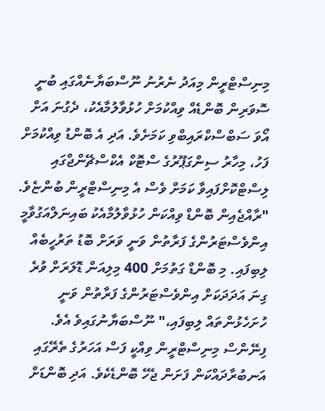މިނިސްޓްރީން މިއަދު ނެރުނު ނޫސްބަޔާނެއްގައި ބުނީ ސޮވަރިން ބޮންޑެއް ވިއްކުމަށް ހުޅުވާލުމާއެކު، ދެގުނަ އަށް އޯވަ ސަބްސްކްރައިބްވި ކަމަށެވެ. އަދި އެ ބޮންޑު ވިއްކުމަށް ފަހު، މިހާރު ސިންގަޕޫރުގެ ސްޓޮކް އެކްސްޗޭންޖްގައި ލިސްޓްކޮށްފައިވާ ކަމަށް ވެސް އެ މިނިސްޓްރީން ބުންޏެވެ.
"ރާއްޖެއިން ބޮންޑް ވިއްކަން ހުޅުވާލުމާއެކު ބައިނަލްއަގުވާމީ އިންވެސްޓަރުންގެ ފަރާތުން ވަނީ ވަރަށް ބޮޑު ތަރުހީބެއް ލިބިފައި. މި ބޮންޑް ގަތުމަށް 400 މިލިއަން ޑޮލަރަށް ވުރެ ގިނަ އަދަދަކަށް އިންވެސްޓަރުންގެ ފަރާތުން ވަނީ ހުށަހެޅުންތައް ލިބިފައި،" ނޫސްބަޔާނުގައިވެ އެވެ.
ފިނޭންސް މިނިސްޓްރީން ވިއްކީ ފަސް އަހަރުގެ ތެރޭގައި އަނބުރާދައްކަން ފަށަން ޖެހޭ ބޮންޑެކެވެ. އަދި ބޮންޑަށް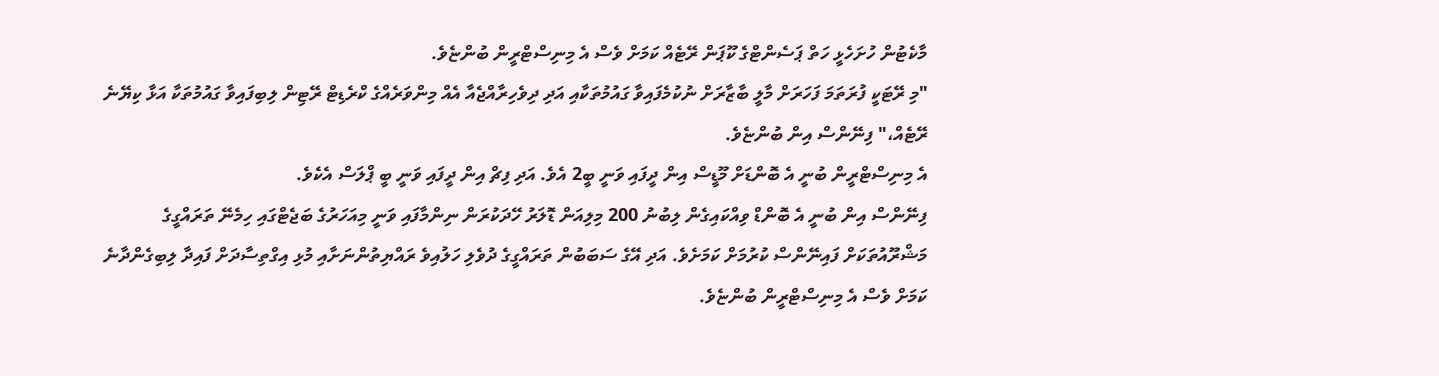މާކެޓުން ހުށަހެޅީ ހަތް ޕަސެންޓްގެ ކޫޕަން ރޭޓެއް ކަމަށް ވެސް އެ މިނިސްޓްރީން ބުންޏެވެ.
"މި ރޭޓަކީ ފުރަތަމަ ފަހަރަށް މާލީ ބާޒާރަށް ނުކުމެފައިވާ ގައުމުތަކާއި އަދި ދިވެހިރާއްޖެއާ އެއް މިންވަރެއްގެ ކްރެޑިޓް ރޭޓިން ލިބިފައިވާ ގައުމުތަކާ އަޅާ ކިޔޭނެ ރޭޓެއް،" ފިނޭންސް އިން ބުންޏެވެ.
އެ މިނިސްޓްރީން ބުނީ އެ ބޮންޑަށް މޫޑީސް އިން ދީފައި ވަނީ ބީ2 އެވެ. އަދި ފިޗް އިން ދީފައި ވަނީ ބީ ޕްލަސް އެކެވެ.
ފިނޭންސް އިން ބުނީ އެ ބޮންޑް ވިއްކައިގެން ލިބުނު 200 މިލިއަން ޑޮލަރު ހޭދަކުރަން ނިންމާފައި ވަނީ މިއަހަރުގެ ބަޖެޓްގައި ހިމެނޭ ތަރައްގީގެ މަޝްރޫއުތަކަށް ފައިނޭންސް ކުރުމަށް ކަމަށެވެ. އަދި އޭގެ ސަބަބުން ތަރައްގީގެ ދުވެލި ހަލުއިވެ ރައްޔިތުންނަށާއި މުޅި އިގްތިސާދަށް ފައިދާ ލިބިގެންދާނެ ކަމަށް ވެސް އެ މިނިސްޓްރީން ބުންޏެވެ.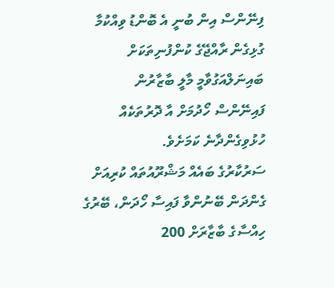ފިނޭންސް އިން ބުނީ އެ ބޮންޑު ވިއްކުމާ ގުޅިގެން ރާއްޖޭގެ ކުންފުނިތަކަށް ބައިނަލްއަގުވާމީ މާލީ ބާޒާރުން ފައިނޭންސް ހޯދުމަށް އާ ދޮރުތަކެއް ހުޅުވިގެންދާނެ ކަމަށެވެ.
ސަރުކާރުގެ ބައެއް މަޝްރޫއުތައް ކުރިއަށް ގެންދަން ބޭނުންވާ ފައިސާ ހޯދަން، ބޭރުގެ ހިއްސާގެ ބާޒާރަށް 200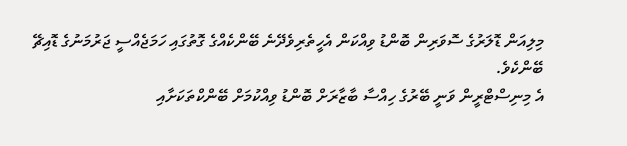މިލިއަން ޑޮލަރުގެ ސޮވަރިން ބޮންޑު ވިއްކަން އެހީތެރިވެދޭނެ ބޭންކެއްގެ ގޮތުގައި ހަމަޖެއްސީ ޖަރުމަނުގެ ޑޮއިޗޭ ބޭންކެވެ.
އެ މިނިސްޓްރީން ވަނީ ބޭރުގެ ހިއްސާ ބާޒާރަށް ބޮންޑު ވިއްކުމަށް ބޭންކްތަކަށާއި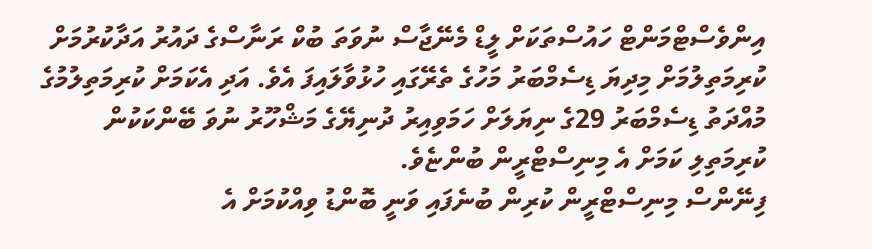އިންވެސްޓްމަންޓް ހައުސްތަކަށް ލީޑް މެނޭޖާސް ނުވަތަ ބުކް ރަނާސްގެ ދައުރު އަދާކުރުމަށް ކުރިމަތިލުމަށް މިދިޔަ ޑިސެމްބަރު މަހުގެ ތެރޭގައި ހުޅުވާލައިފަ އެވެ. އަދި އެކަމަށް ކުރިމަތިލުމުގެ މުއްދަތު ޑިސެމްބަރު 29ގެ ނިޔަލަށް ހަމަވިއިރު ދުނިޔޭގެ މަޝްހޫރު ނުވަ ބޭންކަކުން ކުރިމަތިލި ކަމަށް އެ މިނިސްޓްރީން ބުންޏެވެ.
ފިނޭންސް މިނިސްޓްރީން ކުރިން ބުނެފައި ވަނީ ބޮންޑު ވިއްކުމަށް އެ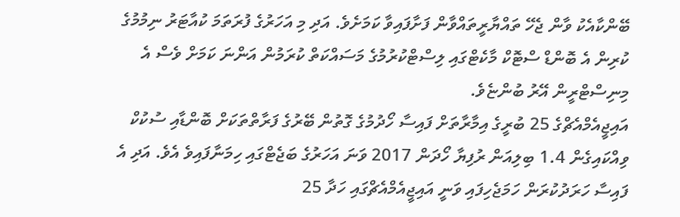ބޭންކާއެކު ވާން ޖެހޭ ތައްޔާރީތައްވާން ފަށާފައިވާ ކަމަށެވެ. އަދި މި އަހަރުގެ ފުރަތަމަ ކުއާޓަރު ނިމުމުގެ ކުރިން އެ ބޮންޑް ސްޓޮކް މާކެޓްގައި ލިސްޓްކުރުމުގެ މަސައްކަތް ކުރަމުން އަންނަ ކަމަށް ވެސް އެ މިނިސްޓްރީން އޭރު ބުންޏެވެ.
އައިޖީއެމްއެޗްގެ 25 ބުރީގެ އިމާރާތަށް ފައިސާ ހޯދުމުގެ ގޮތުން ބޭރުގެ ފަރާތްތަކަށް ބޮންޑާއި ސުކުކް ވިއްކައިގެން 1.4 ބިލިއަން ރުފިޔާ ހޯދަން 2017 ވަނަ އަހަރުގެ ބަޖެޓްގައި ހިމަނާފައިވެ އެވެ. އަދި އެ ފައިސާ ހަރަދުކުރަން ހަމަޖެހިފައި ވަނީ އައިޖީއެމްއެޗްގައި ހަދާ 25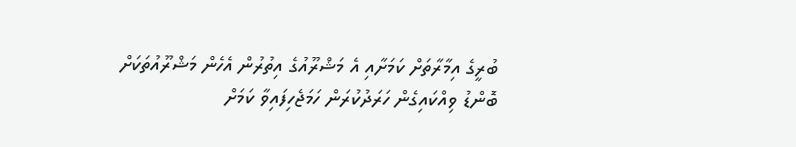ބުރީގެ އިމާރާތަށް ކަމަށާއި އެ މަޝްރޫއުގެ އިތުރުން އެހެން މަޝްރޫއުތަކަށް ބޮންޑު ވިއްކައިގެން ހަރަދުކުރަން ހަމަޖެހިފައިވާ ކަމަށް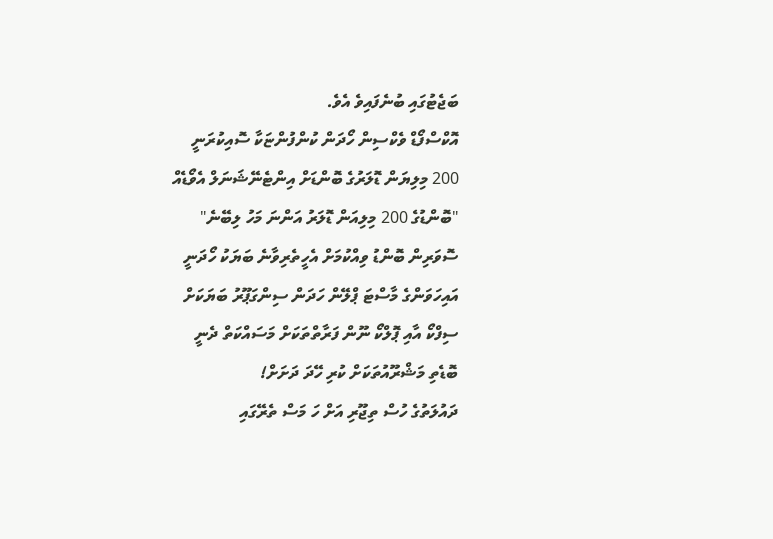ބަޖެޓުގައި ބުނެފައިވެ އެވެ.
އޮކްސްފޯޑް ވެކްސިން ހޯދަން ކުންފުންޏަކާ ސޮއިކުރަނީ
200 މިލިޔަން ޑޮލަރުގެ ބޮންޑަށް އިންޓެނޭޝަނަލް އެވޯޑެއް
"ބޮންޑުގެ 200 މިލިއަން ޑޮލަރު އަންނަ މަހު ލިބޭނެ"
ސޮވަރިން ބޮންޑު ވިއްކުމަށް އެހީތެރިވާނެ ބަޔަކު ހޯދަނީ
އައިހަވަންގެ މާސްޓަ ޕްލޭން ހަދަން ސިންގަޕޫރު ބަޔަކަށް
ސިފްކޯ އާއި ޕޮލްކޯ ނޫން ފަރާތްތަކަށް މަސައްކަތް ދެނީ
ބޮޑެތި މަޝްރޫއުތަކަށް ކުރި ހޭދަ ދަށަށް!
ދައުލަތުގެ ހުސް ތިޖޫރި އަށް ހަ މަސް ތެރޭގައި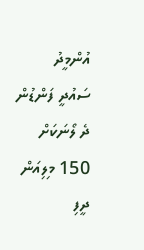އުންމީދު
ސައުދީ ފަންޑުން ދެ ލޯނަކަށް 150 މިލިއަން ދީފި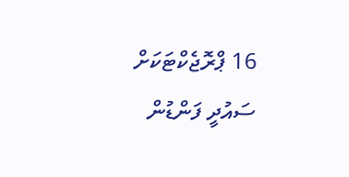16 ޕްރޮޖެކްޓަކަށް ސައުދީ ފަންޑުން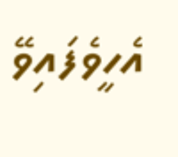އެހީވެފައިވޭ